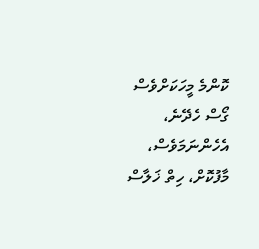ކޮންމެ މީހަކަށްވެސް ގޯސް ހެދޭނެ، އެހެންނަމަވެސް، މާފުކޮށް، ހިތް ޚަލާސް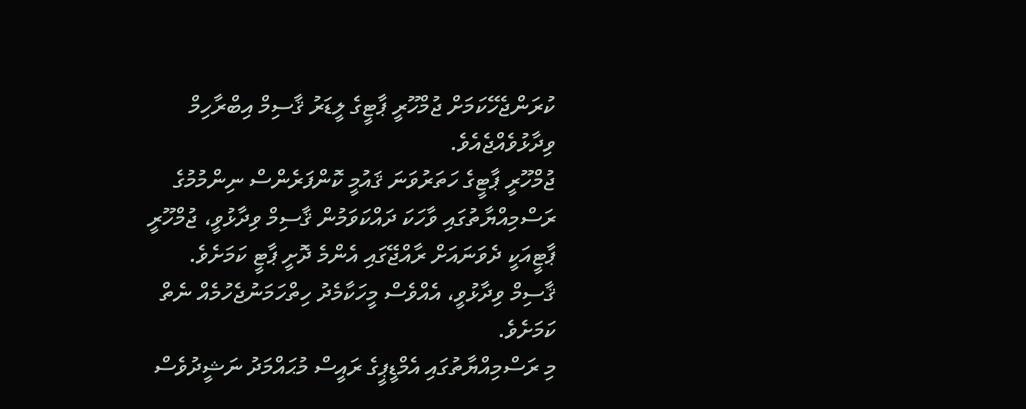ކުރަންޖެހޭކަމަށް ޖުމްހޫރީ ޕާޓީގެ ލީޑަރު ޤާސިމް އިބްރާހިމް ވިދާޅުވެއްޖެއެވެ.
ޖުމްހޫރީ ޕާޓީގެ ހަތަރުވަނަ ޤައުމީ ކޮންފަރެންސް ނިންމުމުގެ ރަސްމިއްޔާތުގައި ވާހަކަ ދައްކަވަމުން ޤާސިމް ވިދާޅުވީ، ޖުމްހޫރީ ޕާޓީއަކީ ދެވަނައަށް ރާއްޖޭގައި އެންމެ ދޮށީ ޕާޓީ ކަމަށެވެ.
ޤާސިމް ވިދާޅުވީ، އެއްވެސް މީހަކާމެދު ހިތްހަމަނުޖެހުމެއް ނެތް ކަމަށެވެ.
މި ރަސްމިއްޔާތުގައި އެމްޑީޕީގެ ރައީސް މުޙައްމަދު ނަޝީދުވެސް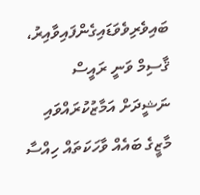ބައިވެރިވެވަޑައިގެންފައިވާއިރު، ޤާސިމް ވަނީ ރައީސް ނަޝީދަށް އަމާޒުކުރައްވައި މާޒީގެ ބައެއް ވާހަކަތައް ހިއްސާ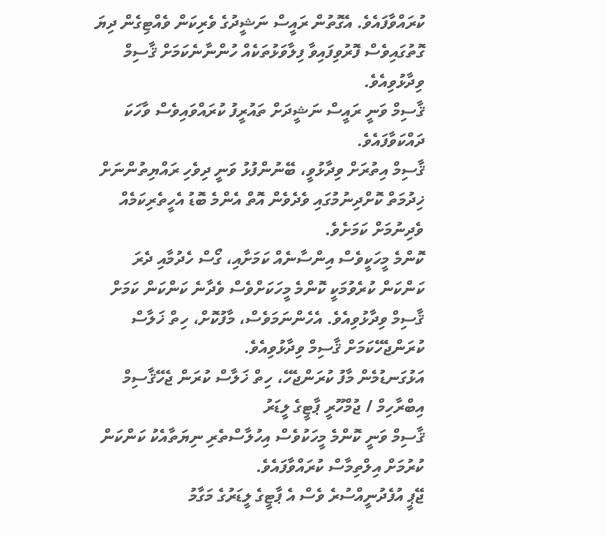ކުރައްވާފައެވެ. އެގޮތުން ރައީސް ނަޝީދުގެ ވެރިކަން ވެއްޓިގެން ދިޔަ ގޮތުގައިވެސް ފޮރުވިފައިވާ ފިލާވަޅުތަކެއް ހުންނާނެކަމަށް ޤާސިމް ވިދާޅުވިއެވެ.
ޤާސިމް ވަނީ ރައީސް ނަޝީދަށް ތައުރީފު ކުރައްވައިވެސް ވާހަކަ ދައްކަވާފައެވެ.
ޤާސިމް އިތުރަށް ވިދާޅުވީ، ބޭނުންފުޅު ވަނީ ދިވެހި ރައްޔިތުންނަށް ޚިދުމަތް ކޮށްދިނުމުގައި ވެދެވެން އޮތް އެންމެ ބޮޑު އެހީތެރިކަމެއް ވެދިނުމަށް ކަމަށެވެ.
ކޮންމެ މީހަކީވެސް އިންސާނެއް ކަމަށާއި، ގޯސް ހެދުމާއި ދެރަ ކަންކަން ކުރެވުމަކީ ކޮންމެ މީހަކަށްވެސް ވެދާނެ ކަންކަން ކަމަށް ޤާސިމް ވިދާޅުވިއެވެ. އެހެންނަމަވެސް، މާފުކޮށް، ހިތް ޚަލާސް ކުރަންޖެހޭކަމަށް ޤާސިމް ވިދާޅުވިއެވެ.
އަޅުގަނޑުމެން މާފު ކުރަންޖެހޭ، ހިތް ޚަލާސް ކުރަން ޖެހޭޤާސިމް އިބްރާހިމް / ޖުމްހޫރީ ޕާޓީގެ ލީޑަރު
ޤާސިމް ވަނީ ކޮންމެ މީހަކުވެސް އިހުލާސްތެރި ނިޔަތާއެކު ކަންކަން ކުރުމަށް އިލްތިމާސް ކުރައްވާފައެވެ.
ޖޭޕީ އުފެދުނީއްސުރެ ވެސް އެ ޕާޓީގެ ލީޑަރުގެ މަގާމު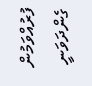ފުރުއްވަމުން ގެންދަވަނީ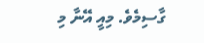ގާސިމެވެ. މިއީ އޭނާ މި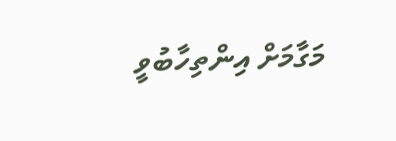މަގާމަށް އިންތިހާބުވީ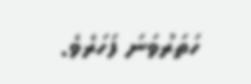ހަތަރުވަނަ ފަހަރެވެ.